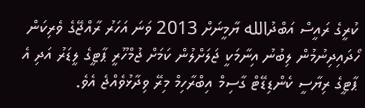ކުރީގެ ރައީސް އަބްދުالله ޔާމީނަށް 2013 ވަނަ އަހަރު ރާއްޖޭގެ ވެރިކަން ހޯދައިދިނުމުން ލިބުނު އިނާމަކީ ޖަލަށްލުން ކަމަށް ޖުމްހޫރީ ޕާޓީގެ ލީޑަރު އަދި އެ ޕާޓީގެ ރިޔާސީ ކެންޑިޑޭޓް ގާސިމް އިބްރާހިމް މިރޭ ވިދާޅުވެއްޖެ އެވެ.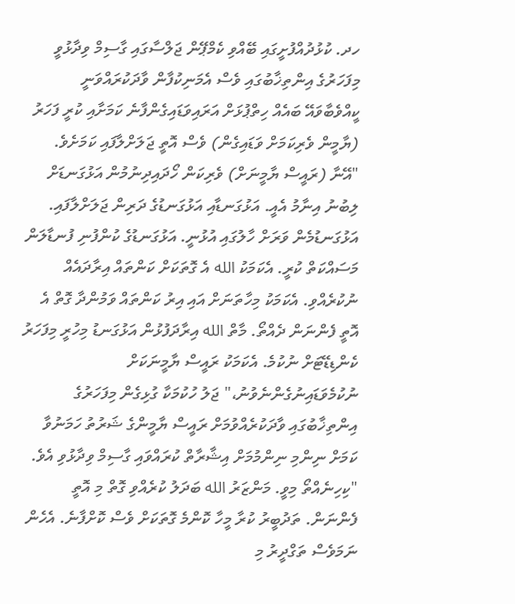ހދ. ކުޅުދުއްފުށީގައި ބޭއްވި ކެމްޕޭން ޖަލްސާގައި ގާސިމް ވިދާޅުވީ މިފަހަރުގެ އިންތިޚާބުގައި ވެސް އެމަނިކުފާން ވާދަކުރައްވަނީ ކީއްވެބާވައޭ ބައެއް ހިތްޕުޅަށް އަރައިވަޑައިގެންފާނެ ކަމަށާއި ކުރީ ފަހަރު (ޔާމީން ވެރިކަމަށް ވަޑައިގެން) ވެސް އޮތީ ޖަލަށްލާފައި ކަމަށެވެ.
"އޭނާ (ރައީސް ޔާމީނަށް) ވެރިކަން ހޯދައިދިނުމުން އަޅުގަނޑަށް ލިބުނު އިނާމު އެއީ. އަޅުގަނޑާއި އަޅުގަނޑުގެ ދަރިން ޖަލަށްލާފައި. އަޅުގަނޑުމެން ވަރަށް ހާލުގައި އުޅުނީ. އަޅުގަނޑުގެ ކުންފުނި ފުނޑާލަން މަސައްކަތް ކުރީ. އެކަމަކު الله އެ ގޮތަކަށް ކަންތައް އިރާދައެއް ނުކުރެއްވި. އެކަމަކު މިހާތަނަށް އައި އިރު ކަންތައް ވަމުންދާ ގޮތް އެ އޮތީ ފެންނަން ދެއްތޯ. މާތް الله އިރާދަފުޅުން އަޅުގަނޑު މިހުރީ މިފަހަރު ކެންޑިޑޭޓަށް ނުކުމެ. އެކަމަކު ރައީސް ޔާމީނަކަށް ނުކުމެވަޑައިނުގެންނެވުނު،" ޖަލު ހުކުމަކާ ގުޅިގެން މިފަހަރުގެ އިންތިޚާބުގައި ވާދަކުރެއްވުމަށް ރައީސް ޔާމީންގެ ޝަރުތު ހަމަނުވާ ކަމަށް ނިންމި ނިންމުމަށް އިޝާރާތް ކުރައްވައި ގާސިމް ވިދާޅުވި އެވެ.
"ކިހިނެއްތޯ މިވީ. މަންޒަރު الله ބަދަލު ކުރެއްވި ގޮތް މި އޮތީ ފެންނަން. ތަދުބީރު ކުރާ މީހާ ކޮންމެ ގޮތަކަށް ވެސް ކޮށްފާނެ. އެހެން ނަމަވެސް ތަގްދީރު މި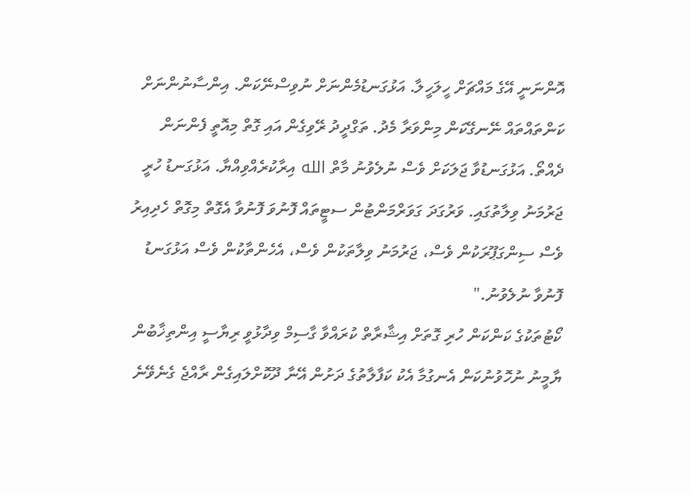އޮންނަނީ އޭގެ މައްޗަށް ހީލަހީލާ. އަޅުގަނޑުމެންނަށް ނުވިސްނޭކަން. އިންސާނުންނަށް ކަންތައްތައް ނޭނގޭކަން މިންވަރާ މެދު. ތަގްދީދު ރޭވިގެން އައި ގޮތް މިއޮތީ ފެންނަން ދެއްތޯ. އަޅުގަނޑުވާ ޖަލަކަށް ވެސް ނުލެވުނު މާތް الله އިރާކުރެއްވިއްޔާ. އަޅުގަނޑު ހުރީ ޖަރުމަނު ވިލާތުގައި. ވަރުގަދަ ގަވަރްމަންޓުން ސޓީތައް ފޮނުވަ ފޮނުވާ އެގޮތް މިގޮތް ހެދިއިރު ވެސް ސިންގަޕޫރަކުން ވެސް، ޖަރުމަނު ވިލާތަކުން ވެސް، އެހެންތާކުން ވެސް އަޅުގަނޑު ފޮނުވާ ނުލެވުނު."
ކޯޓުތަކުގެ ކަންކަން ހުރި ގޮތަށް އިޝާރާތް ކުރައްވާ ގާސިމް ވިދާޅުވީ ރިޔާސީ އިންތިޚާބުން ޔާމީނު ނުހޮވުނުކަން އެނގުމާ އެކު ކަފާލާތުގެ ދަށުން އޭނާ ދޫކޮށްލައިގެން ރާއްޖެ ގެނެވޭނެ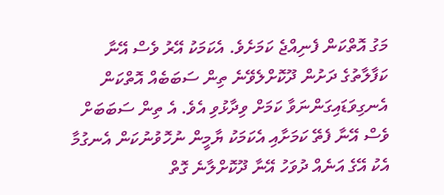މަގު އޮތްކަން ފެނިއްޖެ ކަމަށެވެ. އެކަމަކު އޭރު ވެސް އޭނާ ކަފާލާތުގެ ދަށުން ދޫކޮށްލެވޭނެ ތިން ސަބަބެއް އޮތްކަން އެނގިވަޑައިގަންނަވާ ކަމަށް ވިދާޅުވި އެވެ. އެ ތިން ސަބަބަށް ވެސް އޭނާ ފެތޭ ކަމަށާއި އެކަމަކު ޔާމީން ނުހޮވުނުކަން އެނގުމާ އެކު އޭގެ އަނެއް ދުވަހު އޭނާ ދޫކޮށްލާނެ ގޮތް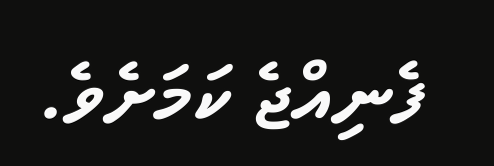ފެނިއްޖެ ކަމަށެވެ.